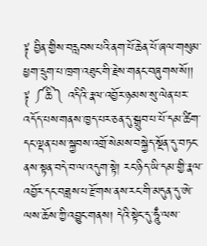༈ བྱིན་གྱིས་བརླབས་པའི་ནག་པོ་ཆེན་པོ་ཞལ་གསུམ་ཕྱག་དྲུག་པ་ཁྲག་འཐུང་གི་རྗེས་གནང་བཞུགས་སོ།།
༈ ༼ཆི༽ འདིའི་རྣལ་འབྱོར་ཉམས་སུ་ལེན་པར་འདོད་པས་གནས་ཁྱད་པར་ཅན་དུ་སྒྲུབ་པ་པོ་དམ་ཚིག་དང་ལྡན་པས་སྐྱབས་འགྲོ་སེམས་བསྐྱེད་སྔོན་དུ་བཏང་ནས་སྟན་བདེ་བ་ལ་འདུག་སྟེ། རང་ཉིད་ཡི་དམ་གྱི་རྣལ་འབྱོར་དང་བཟླས་པ་རྫོགས་ནས་རང་གི་མདུན་དུ་ཨེ་ལས་ཆོས་ཀྱི་འབྱུང་གནས། དེའི་སྟེང་དུ་ཧཱུྃ་ལས་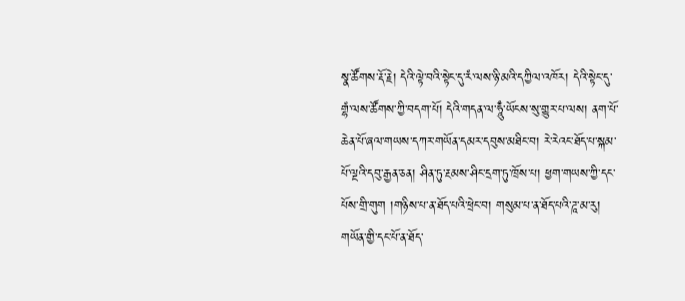སྣ་ཚོགས་རྡོ་རྗེ། དེའི་ལྟེ་བའི་སྟེང་དུ་རཾ་ལས་ཉི་མའི་དཀྱིལ་འཁོར། དེའི་སྟེང་དུ་གྷཾ་ལས་ཚོགས་ཀྱི་བདག་པོ། དེའི་གདན་ལ་ཧཱུྃ་ཡོངས་སུ་གྱུར་པ་ལས། ནག་པོ་ཆེན་པོ་ཞལ་གཡས་དཀར་གཡོན་དམར་དབུས་མཐིང་བ། རེ་རེའང་ཐོད་པ་སྐམ་པོ་ལྔའི་དབུ་རྒྱན་ཅན། ཤིན་ཏུ་རྔམས་ཤིང་དྲག་ཏུ་ཁྲོས་པ། ཕྱག་གཡས་ཀྱི་དང་པོས་གྲི་གུག །གཉིས་པ་ན་ཐོད་པའི་ཕྲེང་བ། གསུམ་པ་ན་ཐོད་པའི་ཌཱ་མ་རུ། གཡོན་གྱི་དང་པོ་ན་ཐོད་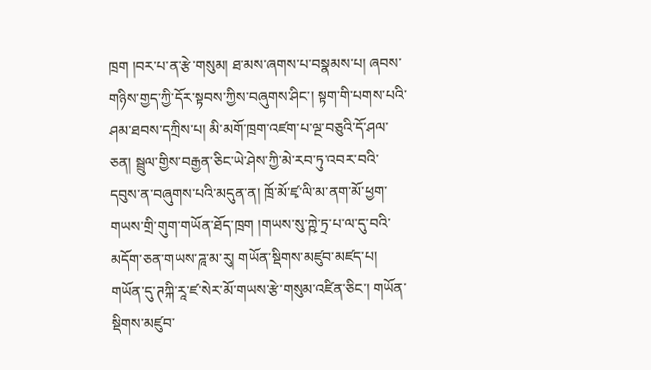ཁྲག །བར་པ་ན་རྩེ་གསུམ། ཐ་མས་ཞགས་པ་བསྣམས་པ། ཞབས་གཉིས་གྱད་ཀྱི་དོར་སྟབས་ཀྱིས་བཞུགས་ཤིང་། སྟག་གི་པགས་པའི་ཤམ་ཐབས་དཀྲིས་པ། མི་མགོ་ཁྲག་འཛག་པ་ལྔ་བཅུའི་དོ་ཤལ་ཅན། སྦྲུལ་གྱིས་བརྒྱན་ཅིང་ཡེ་ཤེས་ཀྱི་མེ་རབ་ཏུ་འབར་བའི་དབུས་ན་བཞུགས་པའི་མདུན་ན། ཁྲོ་མོ་ཛྭ་ལི་མ་ནག་མོ་ཕྱག་གཡས་གྲི་གུག་གཡོན་ཐོད་ཁྲག །གཡས་སུ་ཀྵེ་ཏྲ་པ་ལ་དུ་བའི་མདོག་ཅན་གཡས་ཌཱ་མ་རུ། གཡོན་སྡིགས་མཛུབ་མཛད་པ། གཡོན་དུ་ཊཀྐི་རཱ་ཛ་སེར་མོ་གཡས་རྩེ་གསུམ་འཛིན་ཅིང་། གཡོན་སྡིགས་མཛུབ་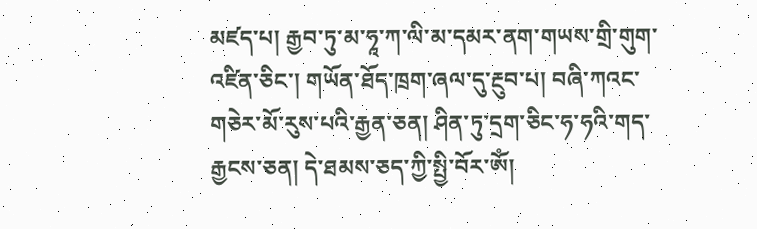མཛད་པ། རྒྱབ་ཏུ་མ་ཧཱ་ཀ་ལི་མ་དམར་ནག་གཡས་གྲི་གུག་འཛིན་ཅིང་། གཡོན་ཐོད་ཁྲག་ཞལ་དུ་རྔུབ་པ། བཞི་ཀའང་གཅེར་མོ་རུས་པའི་རྒྱན་ཅན། ཤིན་ཏུ་དྲག་ཅིང་ཧ་ཧའི་གད་རྒྱངས་ཅན། དེ་ཐམས་ཅད་ཀྱི་སྤྱི་བོར་ཨོཾ།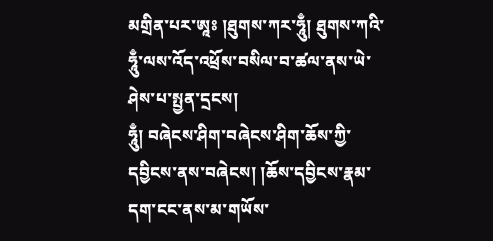མགྲིན་པར་ཨཱཿ །ཐུགས་ཀར་ཧཱུྃ། ཐུགས་ཀའི་ཧཱུྃ་ལས་འོད་འཕྲོས་བསིལ་བ་ཚལ་ནས་ཡེ་ཤེས་པ་སྤྱན་དྲངས།
ཧཱུྃ། བཞེངས་ཤིག་བཞེངས་ཤིག་ཆོས་ཀྱི་དབྱིངས་ནས་བཞེངས། །ཆོས་དབྱིངས་རྣམ་དག་ངང་ནས་མ་གཡོས་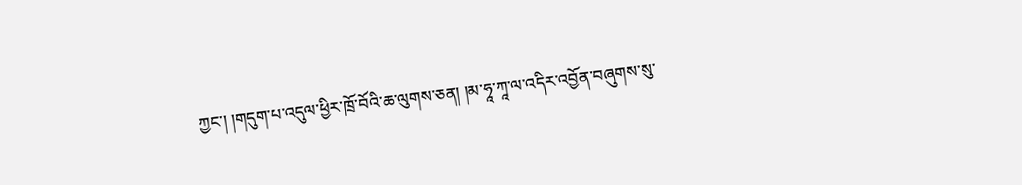ཀྱང་། །གདུག་པ་འདུལ་ཕྱིར་ཁྲོ་བོའི་ཆ་ལུགས་ཅན། །མ་ཧཱ་ཀཱ་ལ་འདིར་འབྱོན་བཞུགས་སུ་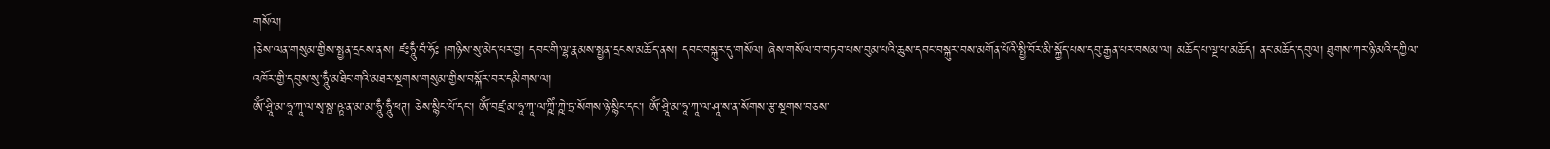གསོལ།
།ཅེས་ལན་གསུམ་གྱིས་སྤྱན་དྲངས་ནས། ཛཿཧཱུྃ་བཾ་ཧོཿ །གཉིས་སུ་མེད་པར་བྱ། དབང་གི་ལྷ་རྣམས་སྤྱན་དྲངས་མཆོད་ནས། དབང་བསྐུར་དུ་གསོལ། ཞེས་གསོལ་བ་བཏབ་པས་བུམ་པའི་ཆུས་དབང་བསྐུར་བས་མགོན་པོའི་སྤྱི་བོར་མི་སྐྱོད་པས་དབུ་རྒྱན་པར་བསམ་ལ། མཆོད་པ་ལྔ་པ་མཆོད། ནང་མཆོད་དབུལ། ཐུགས་ཀར་ཉི་མའི་དཀྱིལ་འཁོར་གྱི་དབུས་སུ་ཧཱུྃ་མཐིང་གའི་མཐར་སྔགས་གསུམ་གྱིས་བསྐོར་བར་དམིགས་ལ།
ཨོཾ་ཤྲཱི་མ་ཧཱ་ཀཱ་ལ་སྭ་སྛ་ཥྛ་ན་མ་མ་ཧཱུྃ་ཧཱུྃ་ཕཊ། ཅེས་སྙིང་པོ་དང་། ཨོཾ་བཛྲ་མ་ཧཱ་ཀཱ་ལ་ཀྵིཾ་ཀྵེ་ཏྲ་སོགས་ཉེ་སྙིང་དང་། ཨོཾ་ཤྲཱི་མ་ཧཱ་ཀཱ་ལ་ཤཱ་ས་ན་སོགས་རྩ་སྔགས་བཅས་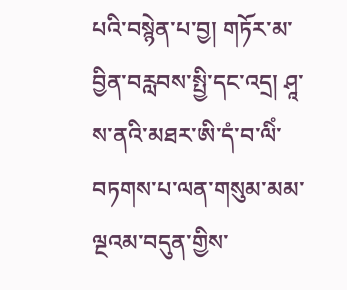པའི་བསྙེན་པ་བྱ། གཏོར་མ་བྱིན་བརླབས་སྤྱི་དང་འདྲ། ཤཱ་ས་ནའི་མཐར་ཨི་དཾ་བ་ལིཾ་བཏགས་པ་ལན་གསུམ་མམ་ལྔའམ་བདུན་གྱིས་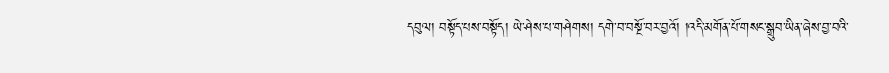དབུལ། བསྟོད་པས་བསྟོད། ཡེ་ཤེས་པ་གཤེགས། དགེ་བ་བསྔོ་བར་བྱའོ། །འདི་མགོན་པོ་གསང་སྒྲུབ་ཡིན་ཞེས་བྱ་བའི་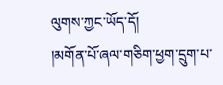ལུགས་ཀྱང་ཡོད་དོ།
།མགོན་པོ་ཞལ་གཅིག་ཕྱག་དྲུག་པ་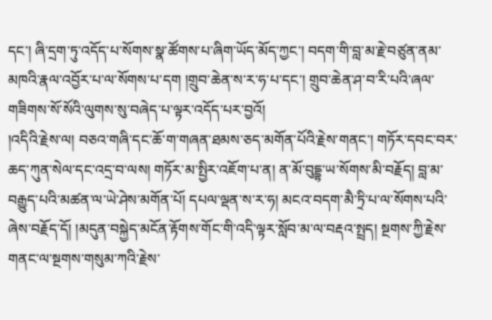དང་། ཞི་དྲག་ཏུ་འདོད་པ་སོགས་སྣ་ཚོགས་པ་ཞིག་ཡོད་མོད་ཀྱང་། བདག་གི་བླ་མ་རྗེ་བཙུན་ནམ་མཁའི་རྣལ་འབྱོར་པ་ལ་སོགས་པ་དག །གྲུབ་ཆེན་ས་ར་ཧ་པ་དང་། གྲུབ་ཆེན་ཤ་བ་རི་པའི་ཞལ་གཟིགས་སོ་སོའི་ལུགས་སུ་བཞེད་པ་ལྟར་འདོད་པར་བྱའོ།
།འདིའི་རྗེས་ལ། བཅའ་གཞི་དང་ཆོ་ག་གཞན་ཐམས་ཅད་མགོན་པོའི་རྗེས་གནང་། གཏོར་དབང་བར་ཆད་ཀུན་སེལ་དང་འདྲ་བ་ལས། གཏོར་མ་སྤྱིར་འཇོག་པ་ན། ན་མོ་བུདྡྷ་ཡ་སོགས་མི་བརྗོད། བླ་མ་བརྒྱུད་པའི་མཚན་ལ་ཡེ་ཤེས་མགོན་པོ། དཔལ་ལྡན་ས་ར་ཧ། མངའ་བདག་མཻ་ཏྲི་པ་ལ་སོགས་པའི་ཞེས་བརྗོད་དོ། །མདུན་བསྐྱེད་མངོན་རྟོགས་གོང་གི་འདི་ལྟར་སློབ་མ་ལ་བརྡའ་སྤྲད། སྔགས་ཀྱི་རྗེས་གནང་ལ་སྔགས་གསུམ་ཀའི་རྗེས་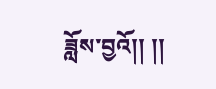ཟློས་བྱའོ།། །།